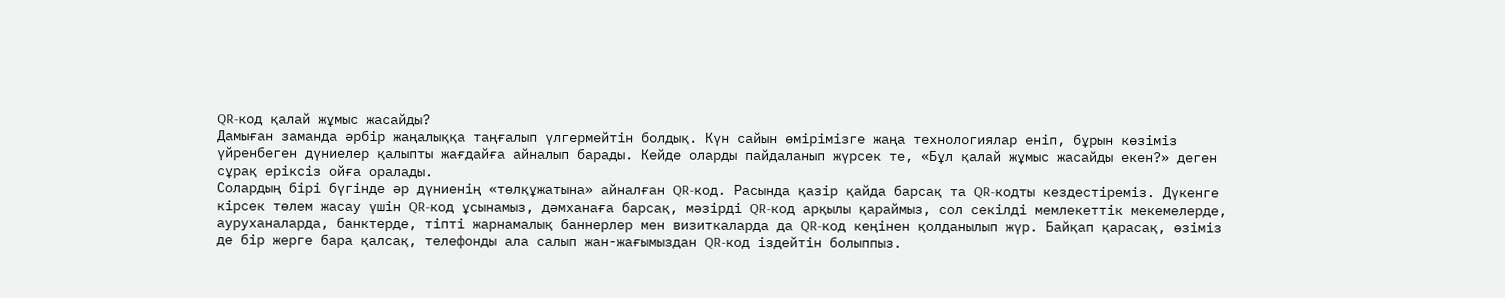QR-код қалай жұмыс жасайды?
Дамыған заманда әрбір жаңалыққа таңғалып үлгермейтін болдық. Күн сайын өмірімізге жаңа технологиялар еніп, бұрын көзіміз үйренбеген дүниелер қалыпты жағдайға айналып барады. Кейде оларды пайдаланып жүрсек те, «Бұл қалай жұмыс жасайды екен?» деген сұрақ еріксіз ойға оралады.
Солардың бірі бүгінде әр дүниенің «төлқұжатына» айналған QR-код. Расында қазір қайда барсақ та QR-кодты кездестіреміз. Дүкенге кірсек төлем жасау үшін QR-код ұсынамыз, дәмханаға барсақ, мәзірді QR-код арқылы қараймыз, сол секілді мемлекеттік мекемелерде, ауруханаларда, банктерде, тіпті жарнамалық баннерлер мен визиткаларда да QR-код кеңінен қолданылып жүр. Байқап қарасақ, өзіміз де бір жерге бара қалсақ, телефонды ала салып жан-жағымыздан QR-код іздейтін болыппыз.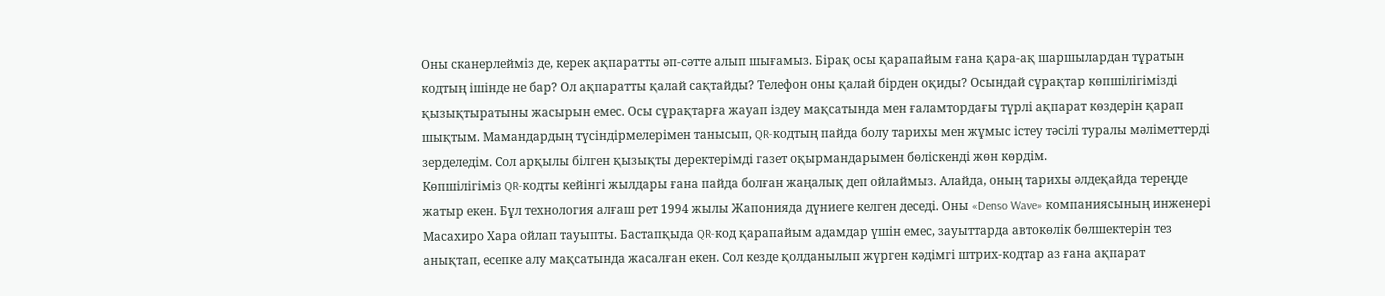Оны сканерлейміз де, керек ақпаратты әп-сәтте алып шығамыз. Бірақ осы қарапайым ғана қара-ақ шаршылардан тұратын кодтың ішінде не бар? Ол ақпаратты қалай сақтайды? Телефон оны қалай бірден оқиды? Осындай сұрақтар көпшілігімізді қызықтыратыны жасырын емес. Осы сұрақтарға жауап іздеу мақсатында мен ғаламтордағы түрлі ақпарат көздерін қарап шықтым. Мамандардың түсіндірмелерімен танысып, QR-кодтың пайда болу тарихы мен жұмыс істеу тәсілі туралы мәліметтерді зерделедім. Сол арқылы білген қызықты деректерімді газет оқырмандарымен бөліскенді жөн көрдім.
Көпшілігіміз QR-кодты кейінгі жылдары ғана пайда болған жаңалық деп ойлаймыз. Алайда, оның тарихы әлдеқайда тереңде жатыр екен. Бұл технология алғаш рет 1994 жылы Жапонияда дүниеге келген деседі. Оны «Denso Wave» компаниясының инженері Масахиро Хара ойлап тауыпты. Бастапқыда QR-код қарапайым адамдар үшін емес, зауыттарда автокөлік бөлшектерін тез анықтап, есепке алу мақсатында жасалған екен. Сол кезде қолданылып жүрген кәдімгі штрих-кодтар аз ғана ақпарат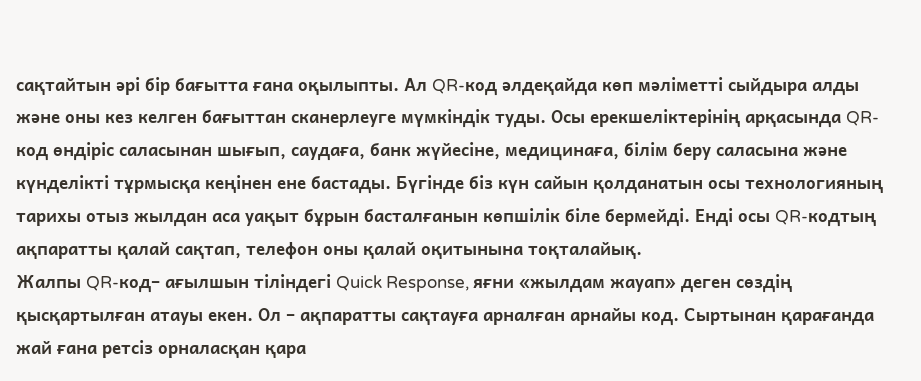сақтайтын әрі бір бағытта ғана оқылыпты. Ал QR-код әлдеқайда көп мәліметті сыйдыра алды және оны кез келген бағыттан сканерлеуге мүмкіндік туды. Осы ерекшеліктерінің арқасында QR-код өндіріс саласынан шығып, саудаға, банк жүйесіне, медицинаға, білім беру саласына және күнделікті тұрмысқа кеңінен ене бастады. Бүгінде біз күн сайын қолданатын осы технологияның тарихы отыз жылдан аса уақыт бұрын басталғанын көпшілік біле бермейді. Енді осы QR-кодтың ақпаратты қалай сақтап, телефон оны қалай оқитынына тоқталайық.
Жалпы QR-код– ағылшын тіліндегі Quick Response, яғни «жылдам жауап» деген сөздің қысқартылған атауы екен. Ол – ақпаратты сақтауға арналған арнайы код. Сыртынан қарағанда жай ғана ретсіз орналасқан қара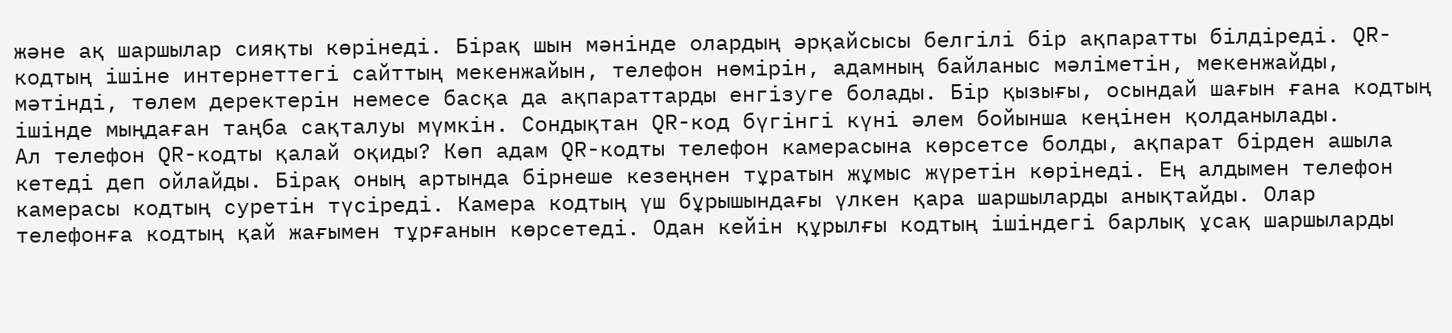және ақ шаршылар сияқты көрінеді. Бірақ шын мәнінде олардың әрқайсысы белгілі бір ақпаратты білдіреді. QR-кодтың ішіне интернеттегі сайттың мекенжайын, телефон нөмірін, адамның байланыс мәліметін, мекенжайды, мәтінді, төлем деректерін немесе басқа да ақпараттарды енгізуге болады. Бір қызығы, осындай шағын ғана кодтың ішінде мыңдаған таңба сақталуы мүмкін. Сондықтан QR-код бүгінгі күні әлем бойынша кеңінен қолданылады.
Ал телефон QR-кодты қалай оқиды? Көп адам QR-кодты телефон камерасына көрсетсе болды, ақпарат бірден ашыла кетеді деп ойлайды. Бірақ оның артында бірнеше кезеңнен тұратын жұмыс жүретін көрінеді. Ең алдымен телефон камерасы кодтың суретін түсіреді. Камера кодтың үш бұрышындағы үлкен қара шаршыларды анықтайды. Олар телефонға кодтың қай жағымен тұрғанын көрсетеді. Одан кейін құрылғы кодтың ішіндегі барлық ұсақ шаршыларды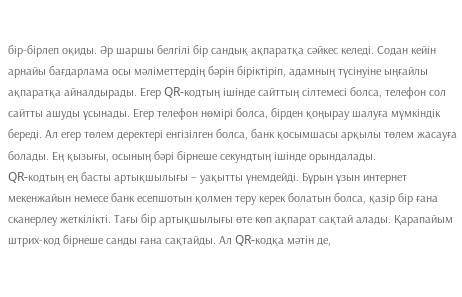бір-бірлеп оқиды. Әр шаршы белгілі бір сандық ақпаратқа сәйкес келеді. Содан кейін арнайы бағдарлама осы мәліметтердің бәрін біріктіріп, адамның түсінуіне ыңғайлы ақпаратқа айналдырады. Егер QR-кодтың ішінде сайттың сілтемесі болса, телефон сол сайтты ашуды ұсынады. Егер телефон нөмірі болса, бірден қоңырау шалуға мүмкіндік береді. Ал егер төлем деректері енгізілген болса, банк қосымшасы арқылы төлем жасауға болады. Ең қызығы, осының бәрі бірнеше секундтың ішінде орындалады.
QR-кодтың ең басты артықшылығы – уақытты үнемдейді. Бұрын ұзын интернет мекенжайын немесе банк есепшотын қолмен теру керек болатын болса, қазір бір ғана сканерлеу жеткілікті. Тағы бір артықшылығы өте көп ақпарат сақтай алады. Қарапайым штрих-код бірнеше санды ғана сақтайды. Ал QR-кодқа мәтін де,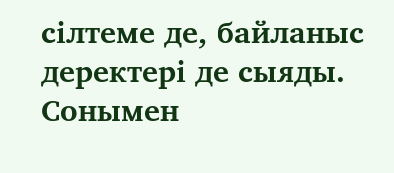сілтеме де, байланыс деректері де сыяды. Сонымен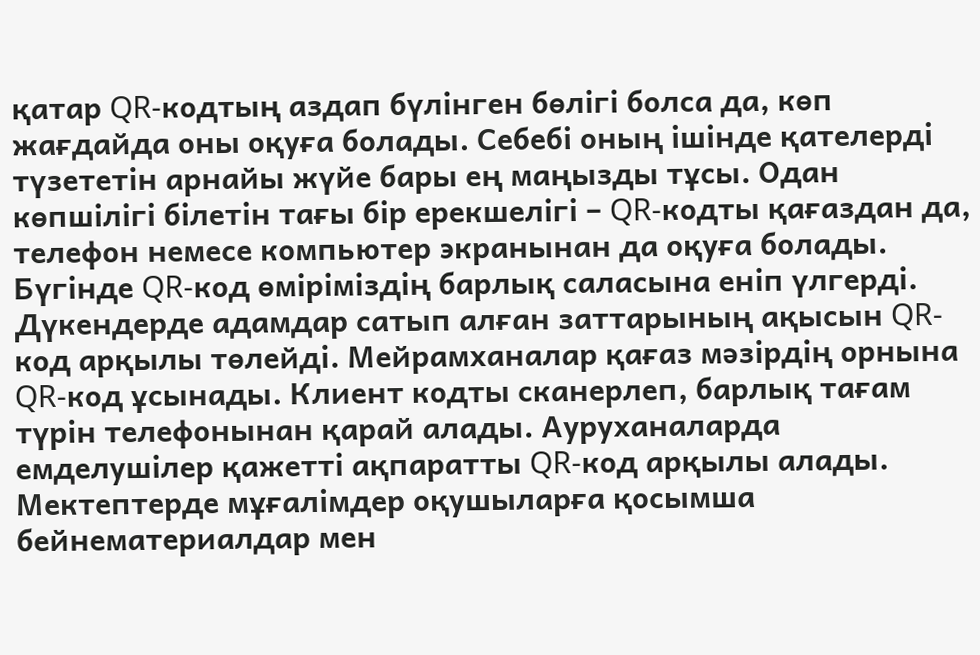қатар QR-кодтың аздап бүлінген бөлігі болса да, көп жағдайда оны оқуға болады. Себебі оның ішінде қателерді түзететін арнайы жүйе бары ең маңызды тұсы. Одан көпшілігі білетін тағы бір ерекшелігі – QR-кодты қағаздан да, телефон немесе компьютер экранынан да оқуға болады.
Бүгінде QR-код өміріміздің барлық саласына еніп үлгерді. Дүкендерде адамдар сатып алған заттарының ақысын QR-код арқылы төлейді. Мейрамханалар қағаз мәзірдің орнына QR-код ұсынады. Клиент кодты сканерлеп, барлық тағам түрін телефонынан қарай алады. Ауруханаларда емделушілер қажетті ақпаратты QR-код арқылы алады. Мектептерде мұғалімдер оқушыларға қосымша бейнематериалдар мен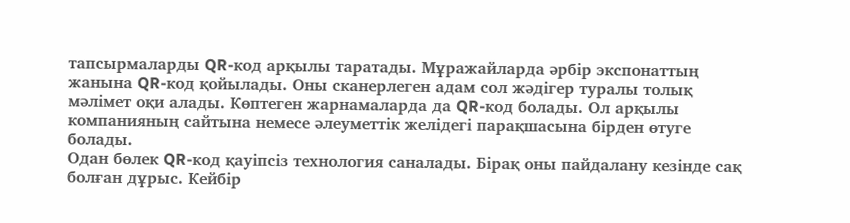тапсырмаларды QR-код арқылы таратады. Мұражайларда әрбір экспонаттың жанына QR-код қойылады. Оны сканерлеген адам сол жәдігер туралы толық мәлімет оқи алады. Көптеген жарнамаларда да QR-код болады. Ол арқылы компанияның сайтына немесе әлеуметтік желідегі парақшасына бірден өтуге болады.
Одан бөлек QR-код қауіпсіз технология саналады. Бірақ оны пайдалану кезінде сақ болған дұрыс. Кейбір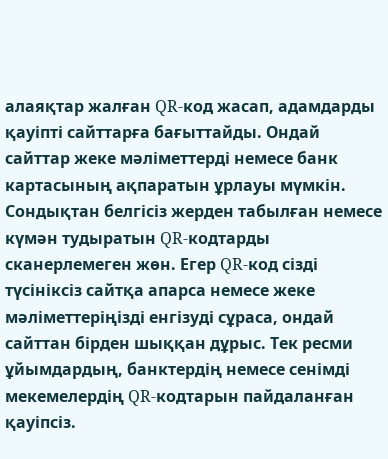алаяқтар жалған QR-код жасап, адамдарды қауіпті сайттарға бағыттайды. Ондай сайттар жеке мәліметтерді немесе банк картасының ақпаратын ұрлауы мүмкін. Сондықтан белгісіз жерден табылған немесе күмән тудыратын QR-кодтарды сканерлемеген жөн. Егер QR-код сізді түсініксіз сайтқа апарса немесе жеке мәліметтеріңізді енгізуді сұраса, ондай сайттан бірден шыққан дұрыс. Тек ресми ұйымдардың, банктердің немесе сенімді мекемелердің QR-кодтарын пайдаланған қауіпсіз.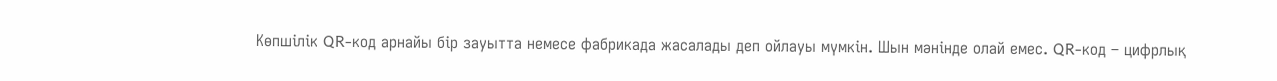Көпшілік QR-код арнайы бір зауытта немесе фабрикада жасалады деп ойлауы мүмкін. Шын мәнінде олай емес. QR-код – цифрлық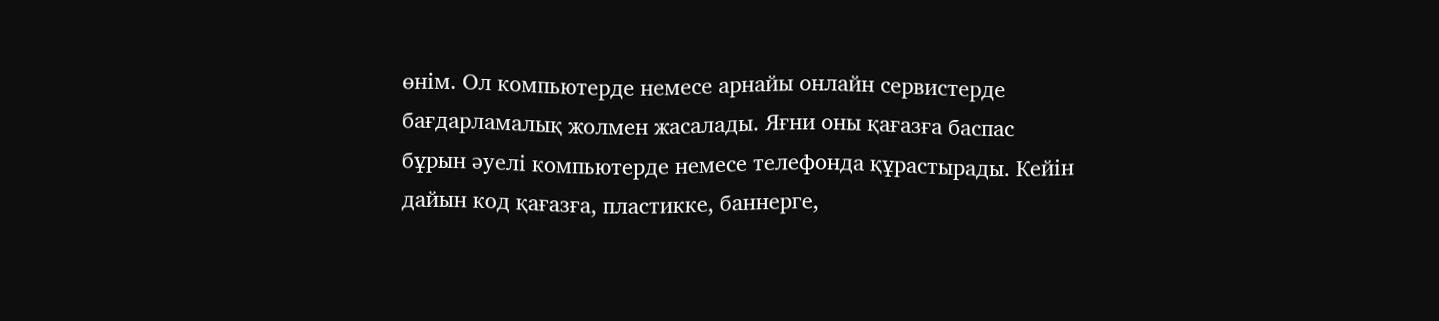өнім. Ол компьютерде немесе арнайы онлайн сервистерде бағдарламалық жолмен жасалады. Яғни оны қағазға баспас бұрын әуелі компьютерде немесе телефонда құрастырады. Кейін дайын код қағазға, пластикке, баннерге,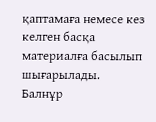қаптамаға немесе кез келген басқа материалға басылып шығарылады.
Балнұр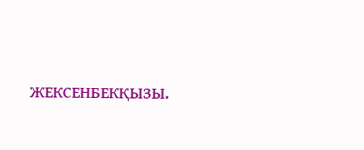ЖЕКСЕНБЕКҚЫЗЫ.